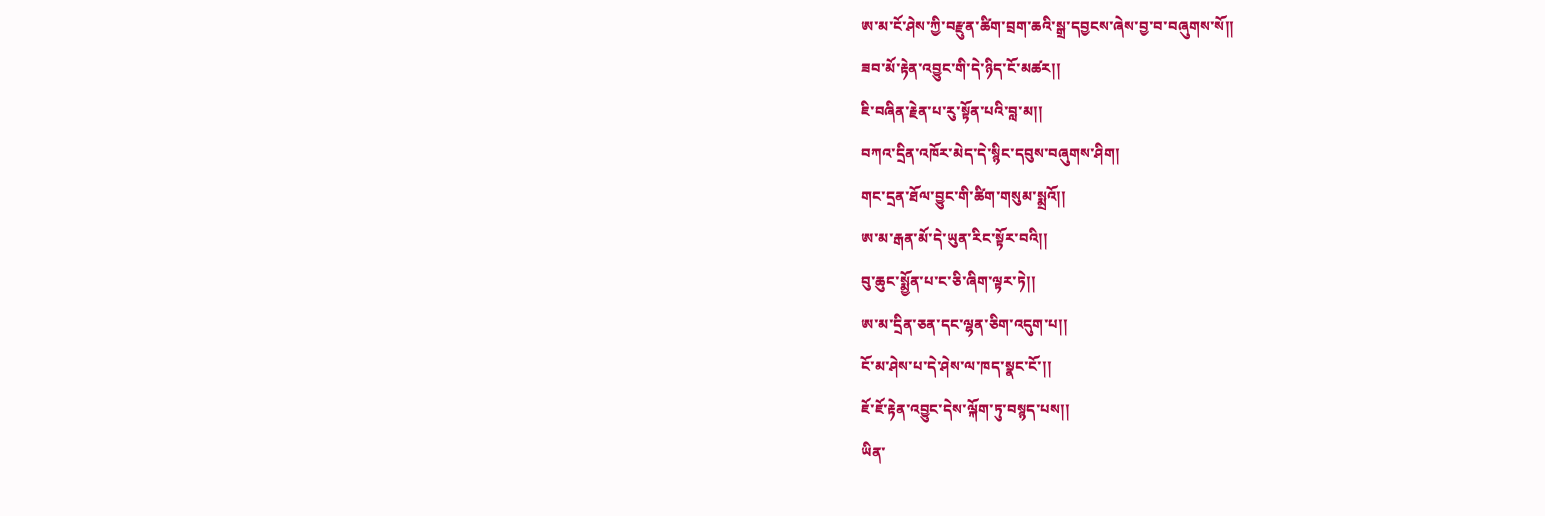ཨ་མ་ངོ་ཤེས་ཀྱི་བརྫུན་ཚིག་བྲག་ཆའི་སྒྲ་དབྱངས་ཞེས་བྱ་བ་བཞུགས་སོ།།
ཟབ་མོ་རྟེན་འབྱུང་གི་དེ་ཉིད་ངོ་མཚར།།
ཇི་བཞིན་རྗེན་པ་རུ་སྟོན་པའི་བླ་མ།།
བཀའ་དྲིན་འཁོར་མེད་དེ་སྙིང་དབུས་བཞུགས་ཤིག།
གང་དྲན་ཐོལ་བྱུང་གི་ཚིག་གསུམ་སྨྲའོ།།
ཨ་མ་རྒན་མོ་དེ་ཡུན་རིང་སྟོར་བའི།།
བུ་ཆུང་སྨྱོན་པ་ང་ཅི་ཞིག་ལྟར་ཏེ།།
ཨ་མ་དྲིན་ཅན་དང་ལྷན་ཅིག་འདུག་པ།།
ངོ་མ་ཤེས་པ་དེ་ཤེས་ལ་ཁད་སྣང་ངོ་།།
ཇོ་ཇོ་རྟེན་འབྱུང་དེས་ལྐོག་ཏུ་བསྙད་པས།།
ཡིན་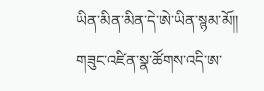ཡིན་མིན་མིན་དེ་ཨེ་ཡིན་སྙམ་མོ།།
གཟུང་འཛིན་སྣ་ཚོགས་འདི་ཨ་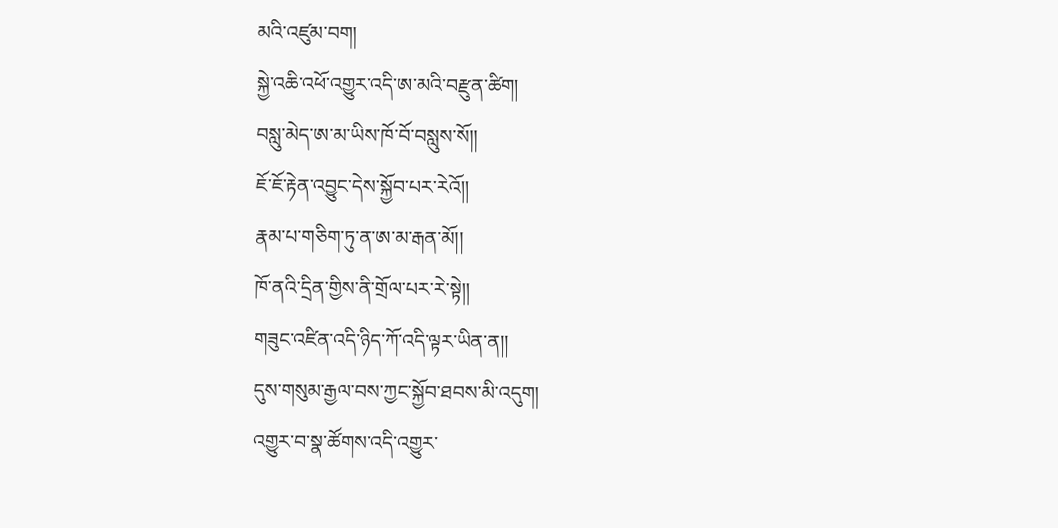མའི་འཛུམ་བག།
སྐྱེ་འཆི་འཕོ་འགྱུར་འདི་ཨ་མའི་བརྫུན་ཚིག།
བསླུ་མེད་ཨ་མ་ཡིས་ཁོ་བོ་བསླུས་སོ།།
ཇོ་ཇོ་རྟེན་འབྱུང་དེས་སྐྱོབ་པར་རེའོ།།
རྣམ་པ་གཅིག་ཏུ་ན་ཨ་མ་རྒན་མོ།།
ཁོ་ནའི་དྲིན་གྱིས་ནི་གྲོལ་པར་རེ་སྟེ།།
གཟུང་འཛིན་འདི་ཉིད་ཀོ་འདི་ལྟར་ཡིན་ན།།
དུས་གསུམ་རྒྱལ་བས་ཀྱང་སྐྱོབ་ཐབས་མི་འདུག།
འགྱུར་བ་སྣ་ཚོགས་འདི་འགྱུར་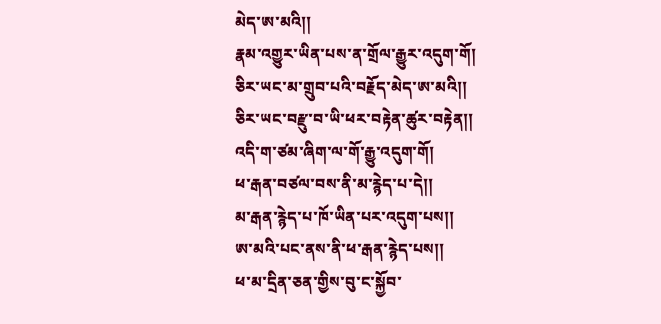མེད་ཨ་མའི།།
རྣམ་འགྱུར་ཡིན་པས་ན་གྲོལ་རྒྱུར་འདུག་གོ།
ཅིར་ཡང་མ་གྲུབ་པའི་བརྗོད་མེད་ཨ་མའི།།
ཅིར་ཡང་བརྫུ་བ་ཡི་ཕར་བརྟེན་ཚུར་བརྟེན།།
འདི་ག་ཙམ་ཞིག་ལ་གོ་རྒྱུ་འདུག་གོ།
ཕ་རྒན་བཙལ་བས་ནི་མ་རྙེད་པ་དེ།།
མ་རྒན་རྙེད་པ་ཁོ་ཡིན་པར་འདུག་པས།།
ཨ་མའི་པང་ནས་ནི་ཕ་རྒན་རྙེད་པས།།
ཕ་མ་དྲིན་ཅན་གྱིས་བུ་ང་སྐྱོབ་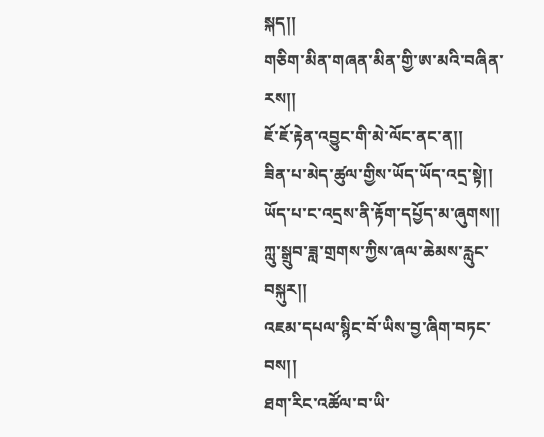སྐད།།
གཅིག་མིན་གཞན་མིན་གྱི་ཨ་མའི་བཞིན་རས།།
ཇོ་ཇོ་རྟེན་འབྱུང་གི་མེ་ལོང་ནང་ན།།
ཟིན་པ་མེད་ཚུལ་གྱིས་ཡོད་ཡོད་འདྲ་སྟེ།།
ཡོད་པ་ང་འདྲས་ནི་རྟོག་དཔྱོད་མ་ཞུགས།།
ཀླུ་སྒྲུབ་ཟླ་གྲགས་ཀྱིས་ཞལ་ཆེམས་རླུང་བསྐུར།།
འཇམ་དཔལ་སྙིང་བོ་ཡིས་བྱ་ཞིག་བཏང་བས།།
ཐག་རིང་འཚོལ་བ་ཡི་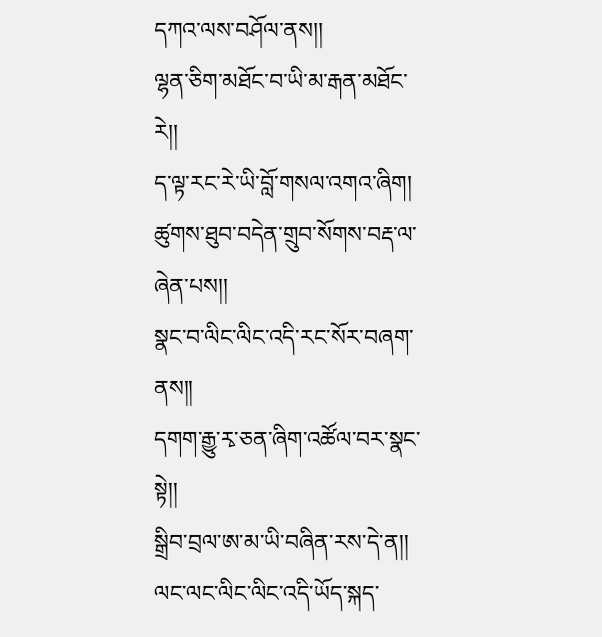དཀའ་ལས་བཤོལ་ནས།།
ལྷན་ཅིག་མཐོང་བ་ཡི་མ་རྒན་མཐོང་རེ།།
ད་ལྟ་རང་རེ་ཡི་བློ་གསལ་འགའ་ཞིག།
ཚུགས་ཐུབ་བདེན་གྲུབ་སོགས་བརྡ་ལ་ཞེན་པས།།
སྣང་བ་ལིང་ལིང་འདི་རང་སོར་བཞག་ནས།།
དགག་རྒྱུ་རྭ་ཅན་ཞིག་འཚོལ་བར་སྣང་སྟེ།།
སྒྲིབ་བྲལ་ཨ་མ་ཡི་བཞིན་རས་དེ་ན།།
ལང་ལང་ལིང་ལིང་འདི་ཡོད་སྐད་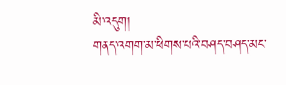མི་འདུག།
གནད་འགག་མ་ཕིགས་པའི་བཤད་བཤད་མང་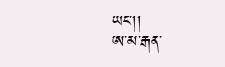ཡང་།།
ཨ་མ་རྒན་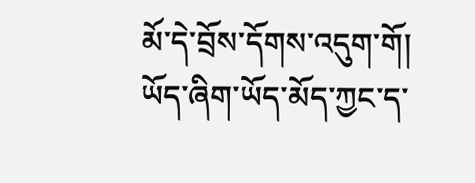མོ་དེ་བྲོས་དོགས་འདུག་གོ།
ཡོད་ཞིག་ཡོད་མོད་ཀྱང་ད་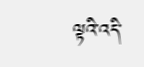ལྟའི་འདི་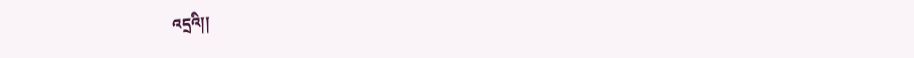འདྲའི།།